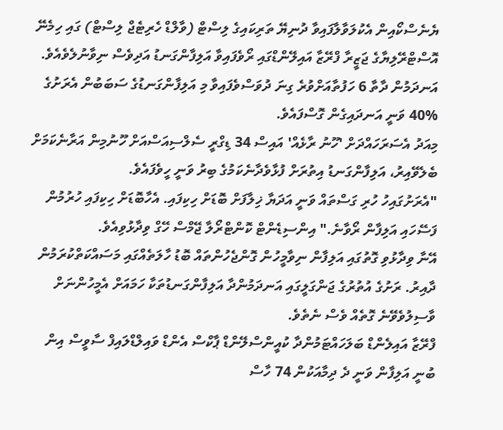ޔެނެސްކޯއިން އެކުލަވާލާފައިވާ ދުނިޔޭ ތަރިކައިގެ ލިސްޓް (ވާލްޑް ހެރިޓެޖް ލިސްޓް) ގައި ހިމެނޭ އޮސްޓްރޭލިޔާގެ ޖަޒީރާ ފްރޭޒާ އައިލޭންޑްގައި ރޯވެފައިވާ އަލިފާންގަނޑު އަދިވެސް ނިވާނުލެވެއެވެ. އަނދަމުން ދާތާ 6 ހަފުތާއަށްވުރެ ގިނަ ދުވަސްވެފައިވާ މި އަލިފާންގަނޑުގެ ސަބަބުން އެރަށުގެ %40 ވަނީ އަނދައިގެން ގޮސްފައެވެ.
މިއަދު އެސަރަހައްދަށް 'ހޫނު ރާޅެއް' އައިސް 34 ޑިގްރީ ސެލްސިއަސްއަށް ހޫނުމިން އަރާނެކަމަށް ބެލެވޭއިރު، އަލިފާންގަނޑު އިތުރަށް ފުޅާވެދާނެކަމުގެ ބިރު ވަނީ ހީވެފައެވެ.
"އެރަށުގައިހު ހުރި ގަސްތައް ވަނީ އަދަޔާ ޚިލާފަށް ބޮޑަށް ހިކިފައި. އެހާބޮޑަށް ހިކިފައި ހުރުމުން ފަސޭހައި އަލިފާން ރޯވާނެ." އިންސިޑެންޓް ކޮންޓްރޯލާ ޖޭމްސް ހޭގް ވިދާޅުވިއެވެ.
އޭނާ ވިދާޅުވި ގޮތުގައި އަލިފާން ނިވާމީހުން ގޮންޖެހުންތައް ބޮޑު ހާލަތެއްގައި މަސައްކަތްކުރަމުން ދާއިރު. ރަށުގެ އުތުރުގެ ޖަންގަލީގައި އަނދަމުންދާ އަލިފާންގަނޑުތަކާ ހަމައަށް އެމީހުންނަށް ވާސިލުވެވޭނެ ގޮތެއް ވެސް ނެތެވެ.
ފްރޭޒާ އައިލެންޑް ބަލަހައްޓަމުންދާ ކުއީންސްލޭންޑް ޕާކްސް އެންޑް ވައިލްޑްލައިފް ސާވީސް އިން ބުނީ އަލިފާން ވަނީ ދެ ދިމާއަކުން 74 ހާސް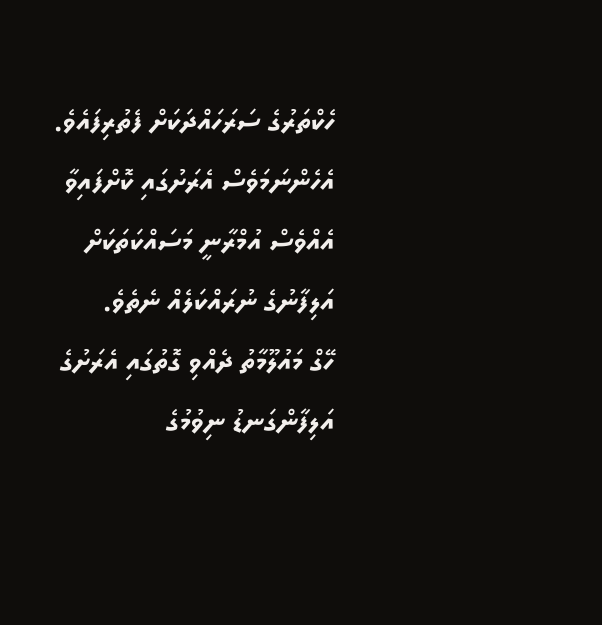ހެކްތަރުގެ ސަރަހައްދަކަށް ފެތުރިފައެވެ. އެހެންނަމަވެސް އެރަށުގައި ކޮށްފައިވާ އެއްވެސް އުމްރާނީ މަސައްކަތަކަށް އަލިފާނުގެ ނުރައްކަލެއް ނެތެވެ.
ހޭގް މައުލޫމާތު ދެއްވި ގޮތުގައި އެރަށުގެ އަލިފާންގަނޑު ނިވުމުގެ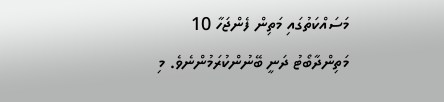މަސައްކަތުގައި މަތިން ފެންޖަހާ 10 މަތިންދާބޯޓު ދަނީ ބޭނުންކުރަމުންނެވެ. މި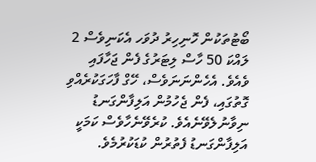ބޯޓުތަކުން ހޮނިހިރު ދުވަހ އެކަނިވެސް 2 ލައްކަ 50 ހާސް ލިޓަރުގެ ފެން ޖަހާފައި ވެއެވެ. އެހެންނަނަވެސް، ހޭގް ފާހަގަކުރެއްވި ގޮތުގައި، ފެން ޖެހުމުން އަލިފާންގަނޑު ނިވާނުލެވޭނެއެވެ. ކުރެވޭނެހާވެސް ކަމަކީ އަލިފާންގަނޑު ފެތުރުން ކުޑަކުރުމެވެ.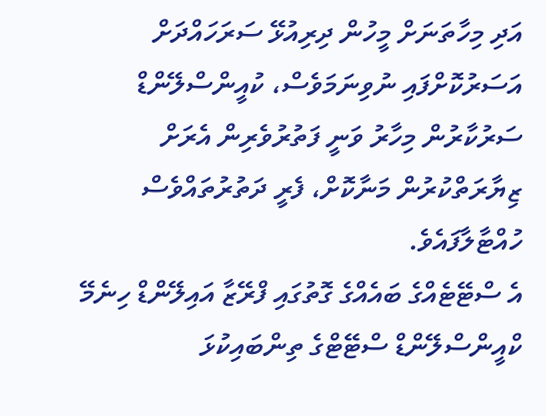އަދި މިހާތަނަށް މީހުން ދިރިއުޅޭ ސަރަހައްދަށް އަސަރުކޮށްފައި ނުވިނަމަވެސް، ކުއީންސްލޭންޑް ސަރުކާރުން މިހާރު ވަނީ ފަތުރުވެރިން އެރަށް ޒިޔާރަތްކުރުން މަނާކޮށް، ފެރީ ދަތުރުތައްވެސް ހުއްޓާލާފައެވެ.
އެ ސްޓޭޓެއްގެ ބައެއްގެ ގޮތުގައި ފްރޭޒާ އައިލޭންޑް ހިނެމޭ ކްއީންސްލޭންޑް ސްޓޭޓްގެ ތިންބައިކުޅަ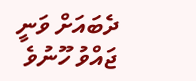ދެބައަށް ވަނީ ޖައްވު ހޫނުވެ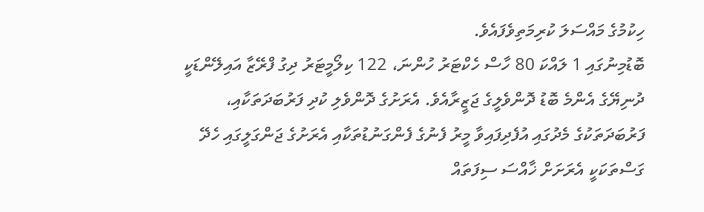ހިކުމުގެ މައްސަލަ ކުރިމަތިވެފައެވެ.
ބޮޑުމިނުގައި 1 ލައްކަ 80 ހާސް ހެކްޓަރު ހުންނަ، 122 ކިލޯމީޓަރު ދިގު ފްރޭޒާ އައިލޭންޑަކީ ދުނިޔޭގެ އެންމެ ބޮޑު ދޮންވެލީގެ ޖަޒީރާއެވެ. އެރަށުގެ ދޮންވެލި ކުދި ފަރުބަދަތަކާއި، ފަރުބަދަތަކުގެ މެދުގައި އުފެދިފައިވާ މީރު ފެނުގެ ފެންގަނުޑުތަކާއި އެރަށުގެ ޖަންގަލީގައި ހެދޭ ގަސްތަކަކީ އެރަށަށް ޚާއްސަ ސިފަތައް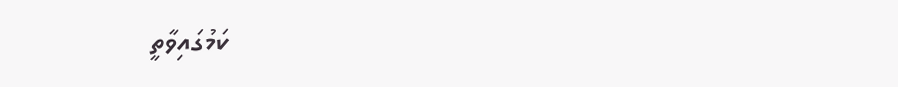ކަމުގައިވާތީ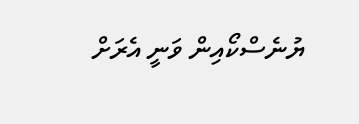ޔުނެސްކޯއިން ވަނީ އެރަށް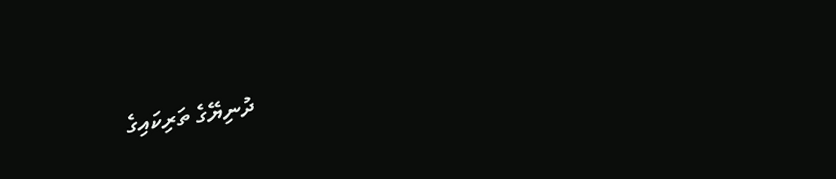ދުނިޔޭގެ ތަރިކައިގެ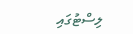ލިސްޓުގައި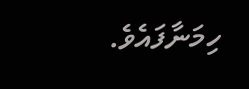ހިމަނާފައެވެ.